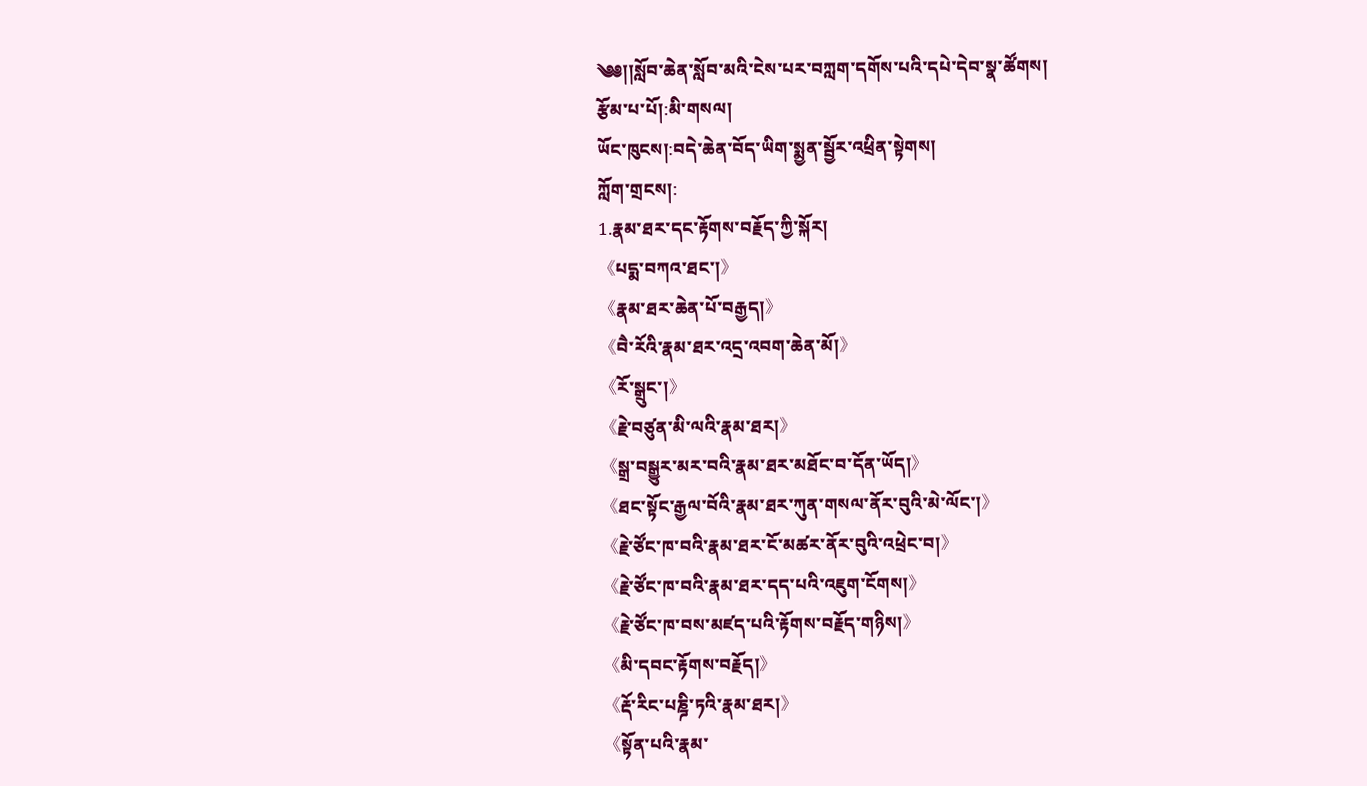༄༅།།སློབ་ཆེན་སློབ་མའི་ངེས་པར་བཀླག་དགོས་པའི་དཔེ་དེབ་སྣ་ཚོགས།
རྩོམ་པ་པོ།:མི་གསལ།
ཡོང་ཁུངས།:བདེ་ཆེན་བོད་ཡིག་སྨྱན་སྦྱོར་འཕྲིན་སྟེགས།
ཀློག་གྲངས།:
1.རྣམ་ཐར་དང་རྟོགས་བརྗོད་ཀྱི་སྐོར།
《པདྨ་བཀའ་ཐང་།》
《རྣམ་ཐར་ཆེན་པོ་བརྒྱད།》
《བཻ་རོའི་རྣམ་ཐར་འདྲ་འབག་ཆེན་མོ།》
《རོ་སྒྲུང་།》
《རྗེ་བཙུན་མི་ལའི་རྣམ་ཐར།》
《སྒྲ་བསྒྱུར་མར་བའི་རྣམ་ཐར་མཐོང་བ་དོན་ཡོད།》
《ཐང་སྟོང་རྒྱལ་བོའི་རྣམ་ཐར་ཀུན་གསལ་ནོར་བུའི་མེ་ལོང་།》
《རྗེ་ཙོང་ཁ་བའི་རྣམ་ཐར་ངོ་མཚར་ནོར་བུའི་འཕྲེང་བ།》
《རྗེ་ཙོང་ཁ་བའི་རྣམ་ཐར་དད་པའི་འཇུག་ངོགས།》
《རྗེ་ཙོང་ཁ་བས་མཛད་པའི་རྟོགས་བརྗོད་གཉིས།》
《མི་དབང་རྟོགས་བརྗོད།》
《རྡོ་རིང་པཎྜི་ཏའི་རྣམ་ཐར།》
《སྟོན་པའི་རྣམ་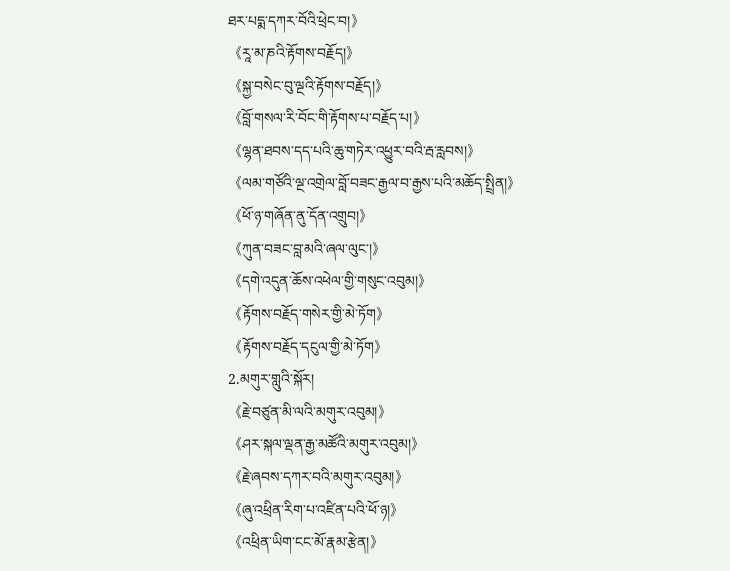ཐར་པདྨ་དཀར་བོའི་ཕྲེང་བ།》
《རཱ་མ་ཎའི་རྟོགས་བརྗོད།》
《སྐྱ་བསེང་བུ་ལྔའི་རྟོགས་བརྗོད།》
《བློ་གསལ་རི་བོང་གི་རྟོགས་པ་བརྗོད་པ།》
《ལྷན་ཐབས་དད་པའི་ཆུ་གཏེར་འཕྱུར་བའི་རྦ་རླབས།》
《ལམ་གཙོའི་ལྔ་འགྲེལ་བློ་བཟང་རྒྱལ་བ་རྒྱས་པའི་མཆོད་སྤྲིན།》
《ཕོ་ཉ་གཞོན་ནུ་དོན་འགྲུབ།》
《ཀུན་བཟང་བླ་མའི་ཞལ་ལུང་།》
《དགེ་འདུན་ཆོས་འཕེལ་གྱི་གསུང་འབུམ།》
《རྟོགས་བརྗོད་གསེར་གྱི་མེ་ཏོག》
《རྟོགས་བརྗོད་དངུལ་གྱི་མེ་ཏོག》
2.མགུར་གླུའི་སྐོར།
《རྗེ་བཙུན་མི་ལའི་མགུར་འབུམ།》
《ཤར་སྐལ་ལྡན་རྒྱ་མཚོའི་མགུར་འབུམ།》
《རྗེ་ཞབས་དཀར་བའི་མགུར་འབུམ།》
《ཞུ་འཕྲིན་རིག་པ་འཛིན་པའི་ཕོ་ཉ།》
《འཕྲིན་ཡིག་ངང་མོ་རྣམ་རྩེན།》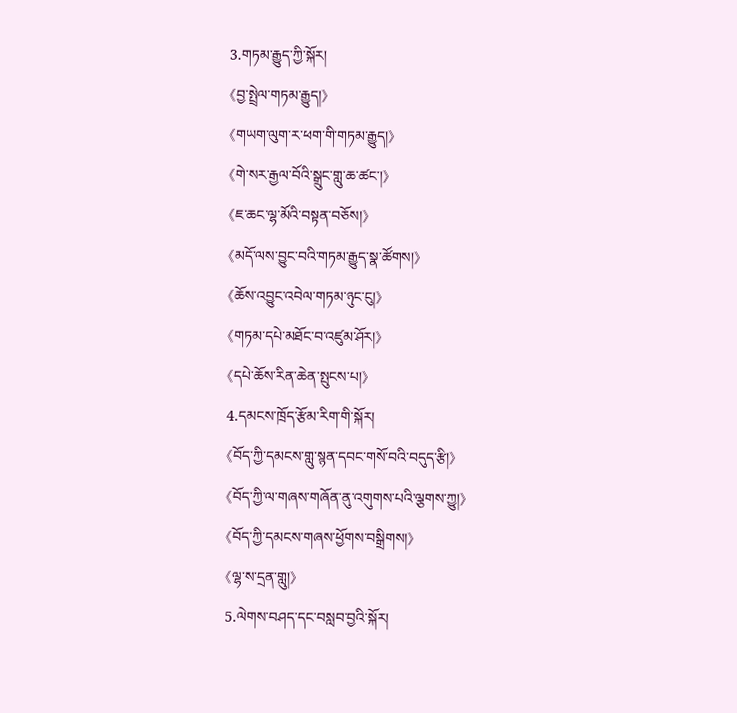3.གཏམ་རྒྱུད་ཀྱི་སྐོར།
《བྱ་སྤྲེལ་གཏམ་རྒྱུད།》
《གཡག་ལུག་ར་ཕག་གི་གཏམ་རྒྱུད།》
《གེ་སར་རྒྱལ་བོའི་སྒྲུང་གླུ་ཆ་ཚང་།》
《ཇ་ཆང་ལྷ་མོའི་བསྟན་བཅོས།》
《མདོ་ལས་བྱུང་བའི་གཏམ་རྒྱུད་སྣ་ཚོགས།》
《ཆོས་འབྱུང་འབེལ་གཏམ་ཉུང་ངུ།》
《གཏམ་དཔེ་མཐོང་བ་འཛུམ་ཤོར།》
《དཔེ་ཆོས་རིན་ཆེན་སྤུངས་པ།》
4.དམངས་ཁྲོད་རྩོམ་རིག་གི་སྐོར།
《བོད་ཀྱི་དམངས་གླུ་སྙན་དབང་གསོ་བའི་བདུད་རྩི།》
《བོད་ཀྱི་ལ་གཞས་གཞོན་ནུ་འགུགས་པའི་ལྕགས་ཀྱུ།》
《བོད་ཀྱི་དམངས་གཞས་ཕྱོགས་བསྒྲིགས།》
《ལྷ་ས་དྲན་གླུ།》
5.ལེགས་བཤད་དང་བསླབ་བྱའི་སྐོར།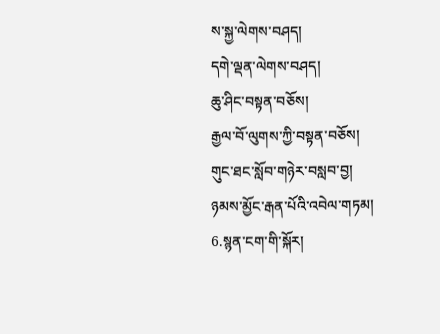ས་སྐྱ་ལེགས་བཤད།
དགེ་ལྡན་ལེགས་བཤད།
ཆུ་ཤིང་བསྟན་བཅོས།
རྒྱལ་བོ་ལུགས་ཀྱི་བསྟན་བཅོས།
གུང་ཐང་སློབ་གཉེར་བསླབ་བྱ།
ཉམས་མྱོང་རྒན་པོའི་འབེལ་གཏམ།
6.སྙན་ངག་གི་སྐོར།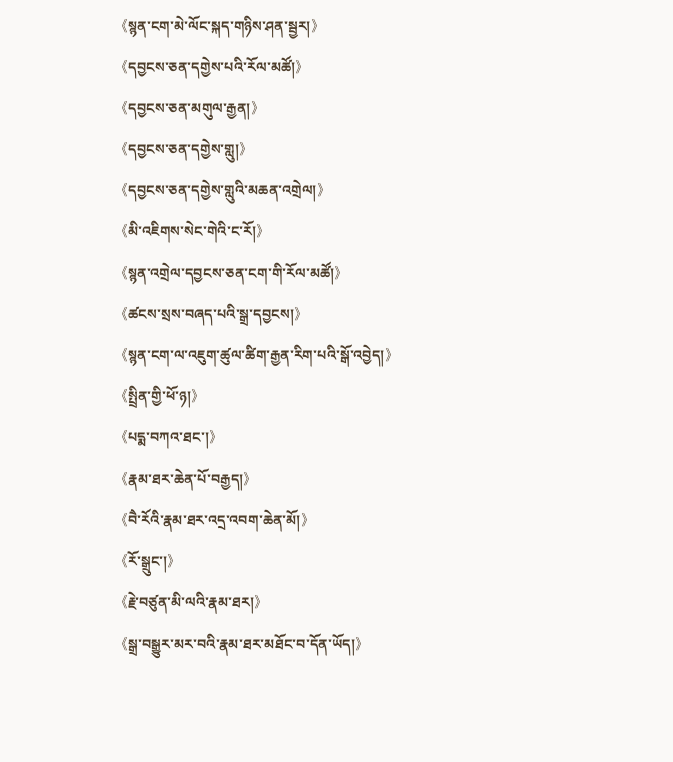《སྙན་ངག་མེ་ལོང་སྐད་གཉིས་ཤན་སྦྱར།》
《དབྱངས་ཅན་དགྱེས་པའི་རོལ་མཚོ།》
《དབྱངས་ཅན་མགུལ་རྒྱན།》
《དབྱངས་ཅན་དགྱེས་གླུ།》
《དབྱངས་ཅན་དགྱེས་གླུའི་མཆན་འགྲེལ།》
《མི་འཇིགས་སེང་གེའི་ང་རོ།》
《སྙན་འགྲེལ་དབྱངས་ཅན་ངག་གི་རོལ་མཚོ།》
《ཚངས་སྲས་བཞད་པའི་སྒྲ་དབྱངས།》
《སྙན་ངག་ལ་འཇུག་ཚུལ་ཚིག་རྒྱན་རིག་པའི་སྒོ་འབྱེད།》
《སྤྲིན་གྱི་ཕོ་ཉ།》
《པདྨ་བཀའ་ཐང་།》
《རྣམ་ཐར་ཆེན་པོ་བརྒྱད།》
《བཻ་རོའི་རྣམ་ཐར་འདྲ་འབག་ཆེན་མོ།》
《རོ་སྒྲུང་།》
《རྗེ་བཙུན་མི་ལའི་རྣམ་ཐར།》
《སྒྲ་བསྒྱུར་མར་བའི་རྣམ་ཐར་མཐོང་བ་དོན་ཡོད།》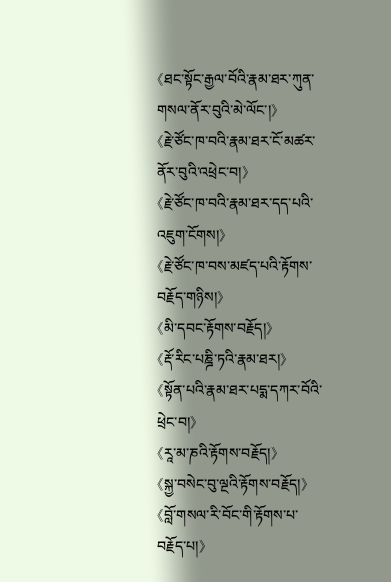《ཐང་སྟོང་རྒྱལ་བོའི་རྣམ་ཐར་ཀུན་གསལ་ནོར་བུའི་མེ་ལོང་།》
《རྗེ་ཙོང་ཁ་བའི་རྣམ་ཐར་ངོ་མཚར་ནོར་བུའི་འཕྲེང་བ།》
《རྗེ་ཙོང་ཁ་བའི་རྣམ་ཐར་དད་པའི་འཇུག་ངོགས།》
《རྗེ་ཙོང་ཁ་བས་མཛད་པའི་རྟོགས་བརྗོད་གཉིས།》
《མི་དབང་རྟོགས་བརྗོད།》
《རྡོ་རིང་པཎྜི་ཏའི་རྣམ་ཐར།》
《སྟོན་པའི་རྣམ་ཐར་པདྨ་དཀར་བོའི་ཕྲེང་བ།》
《རཱ་མ་ཎའི་རྟོགས་བརྗོད།》
《སྐྱ་བསེང་བུ་ལྔའི་རྟོགས་བརྗོད།》
《བློ་གསལ་རི་བོང་གི་རྟོགས་པ་བརྗོད་པ།》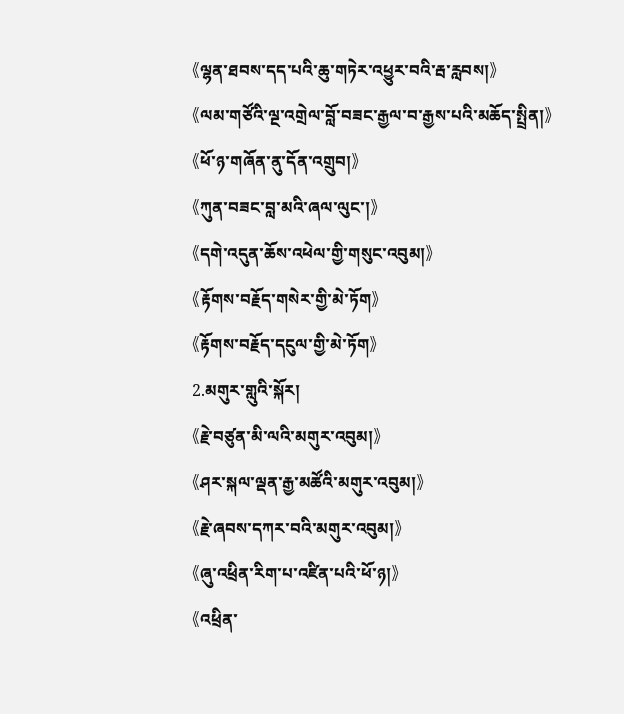《ལྷན་ཐབས་དད་པའི་ཆུ་གཏེར་འཕྱུར་བའི་རྦ་རླབས།》
《ལམ་གཙོའི་ལྔ་འགྲེལ་བློ་བཟང་རྒྱལ་བ་རྒྱས་པའི་མཆོད་སྤྲིན།》
《ཕོ་ཉ་གཞོན་ནུ་དོན་འགྲུབ།》
《ཀུན་བཟང་བླ་མའི་ཞལ་ལུང་།》
《དགེ་འདུན་ཆོས་འཕེལ་གྱི་གསུང་འབུམ།》
《རྟོགས་བརྗོད་གསེར་གྱི་མེ་ཏོག》
《རྟོགས་བརྗོད་དངུལ་གྱི་མེ་ཏོག》
2.མགུར་གླུའི་སྐོར།
《རྗེ་བཙུན་མི་ལའི་མགུར་འབུམ།》
《ཤར་སྐལ་ལྡན་རྒྱ་མཚོའི་མགུར་འབུམ།》
《རྗེ་ཞབས་དཀར་བའི་མགུར་འབུམ།》
《ཞུ་འཕྲིན་རིག་པ་འཛིན་པའི་ཕོ་ཉ།》
《འཕྲིན་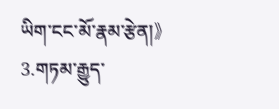ཡིག་ངང་མོ་རྣམ་རྩེན།》
3.གཏམ་རྒྱུད་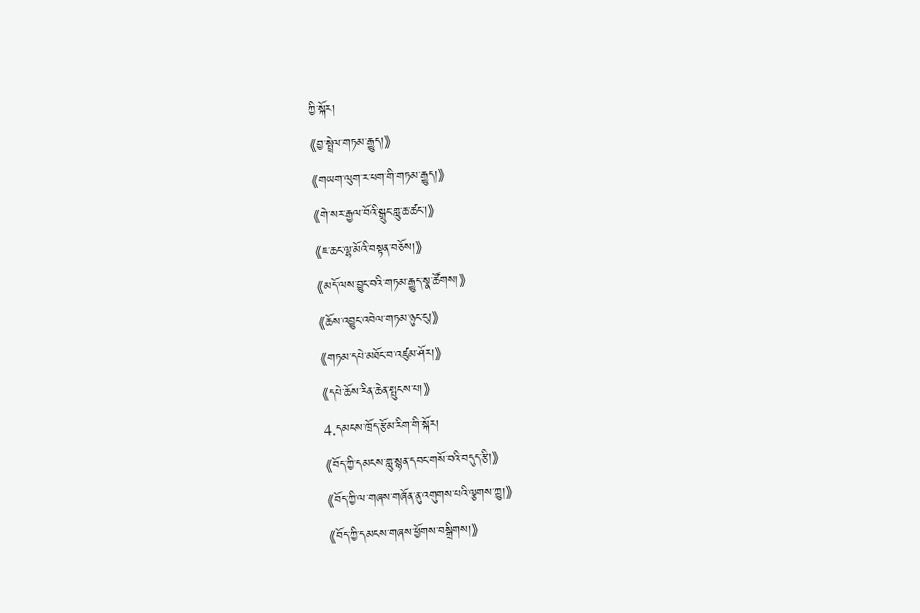ཀྱི་སྐོར།
《བྱ་སྤྲེལ་གཏམ་རྒྱུད།》
《གཡག་ལུག་ར་ཕག་གི་གཏམ་རྒྱུད།》
《གེ་སར་རྒྱལ་བོའི་སྒྲུང་གླུ་ཆ་ཚང་།》
《ཇ་ཆང་ལྷ་མོའི་བསྟན་བཅོས།》
《མདོ་ལས་བྱུང་བའི་གཏམ་རྒྱུད་སྣ་ཚོགས།》
《ཆོས་འབྱུང་འབེལ་གཏམ་ཉུང་ངུ།》
《གཏམ་དཔེ་མཐོང་བ་འཛུམ་ཤོར།》
《དཔེ་ཆོས་རིན་ཆེན་སྤུངས་པ།》
4.དམངས་ཁྲོད་རྩོམ་རིག་གི་སྐོར།
《བོད་ཀྱི་དམངས་གླུ་སྙན་དབང་གསོ་བའི་བདུད་རྩི།》
《བོད་ཀྱི་ལ་གཞས་གཞོན་ནུ་འགུགས་པའི་ལྕགས་ཀྱུ།》
《བོད་ཀྱི་དམངས་གཞས་ཕྱོགས་བསྒྲིགས།》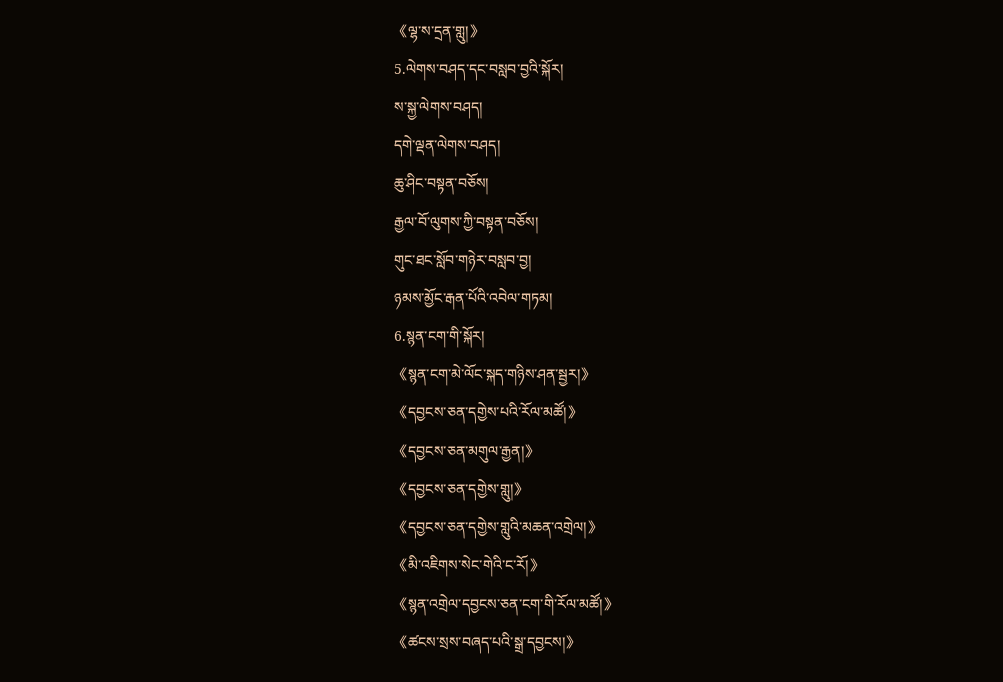《ལྷ་ས་དྲན་གླུ།》
5.ལེགས་བཤད་དང་བསླབ་བྱའི་སྐོར།
ས་སྐྱ་ལེགས་བཤད།
དགེ་ལྡན་ལེགས་བཤད།
ཆུ་ཤིང་བསྟན་བཅོས།
རྒྱལ་བོ་ལུགས་ཀྱི་བསྟན་བཅོས།
གུང་ཐང་སློབ་གཉེར་བསླབ་བྱ།
ཉམས་མྱོང་རྒན་པོའི་འབེལ་གཏམ།
6.སྙན་ངག་གི་སྐོར།
《སྙན་ངག་མེ་ལོང་སྐད་གཉིས་ཤན་སྦྱར།》
《དབྱངས་ཅན་དགྱེས་པའི་རོལ་མཚོ།》
《དབྱངས་ཅན་མགུལ་རྒྱན།》
《དབྱངས་ཅན་དགྱེས་གླུ།》
《དབྱངས་ཅན་དགྱེས་གླུའི་མཆན་འགྲེལ།》
《མི་འཇིགས་སེང་གེའི་ང་རོ།》
《སྙན་འགྲེལ་དབྱངས་ཅན་ངག་གི་རོལ་མཚོ།》
《ཚངས་སྲས་བཞད་པའི་སྒྲ་དབྱངས།》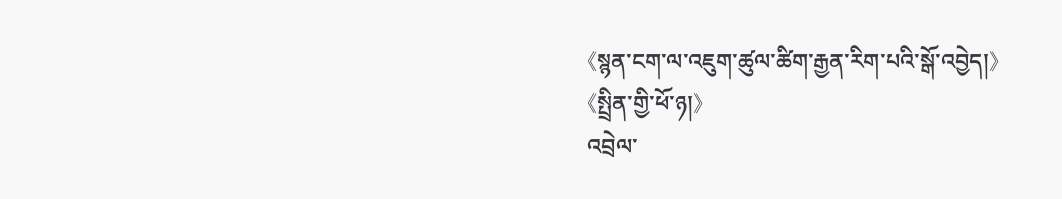《སྙན་ངག་ལ་འཇུག་ཚུལ་ཚིག་རྒྱན་རིག་པའི་སྒོ་འབྱེད།》
《སྤྲིན་གྱི་ཕོ་ཉ།》
འབྲེལ་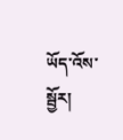ཡོད་འོས་སྦྱོར།